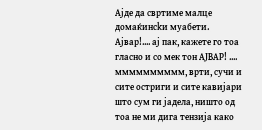Ајде да свртиме малце домаќинсkи муабети.
Ајвар!.... ај пак, кажете го тоа гласно и со мек тон АЈВАР! .... мммммммммм, врти, сучи и сите остриги и сите кавијари што сум ги јадела, ништо од тоа не ми дига тензијa како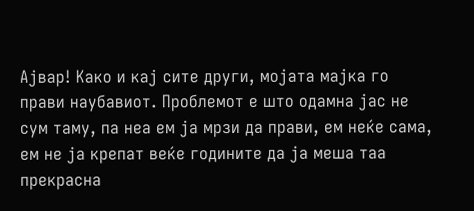Ајвар! Како и кај сите други, мојата мајка го прави наубавиот. Проблемот е што одамнa јас не сум таму, па неа ем ја мрзи да прави, ем неќе сама, ем не ја крепат веќе годините да ја меша таа прекрасна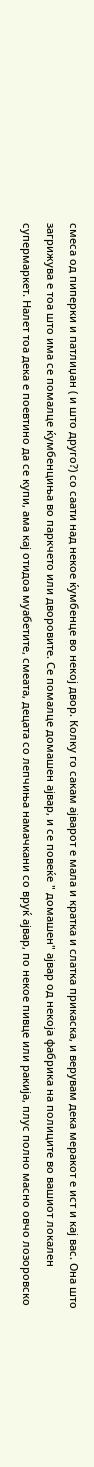смеса од пиперки и патлиџан ( и што друго?) со саати над некое ќумбенце во некој двор. Колку го сакам ајварот е мала и кратка и слатка прикаска, и верувам дека меракот е ист и кај вас. Она што загрижува е тоа што има се помалце ќумбенциња во паркчето или дворовите. Се помалце домашен ајвар, и се повеќе " домашен" ајвар од некоја фабрика на полиците во вашиот локален супермаркет. Налет тоа дека е поевтино да се купи, ама кај отидоа муабетите, смеата, децата со лепчиња намачкани со вруќ ајвар, по некое пивце или ракија, плус полно масно овчо лозоровско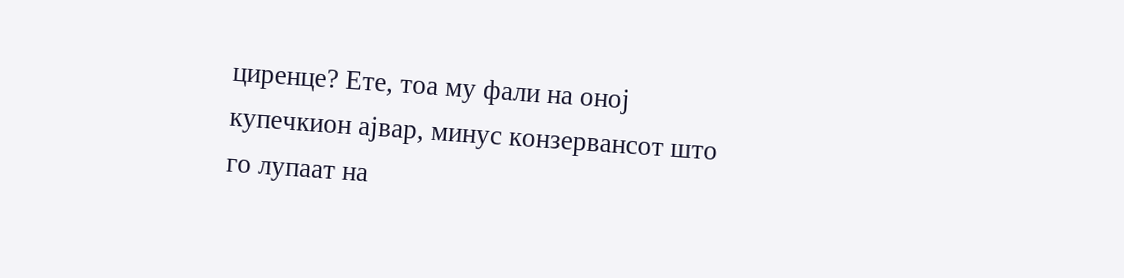циренце? Ете, тоа му фали на оној купечкион ајвар, минус конзервансот што го лупаат на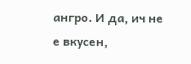ангро. И да, ич не е вкусен,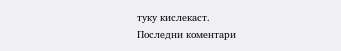туку кислекаст.
Последни коментари